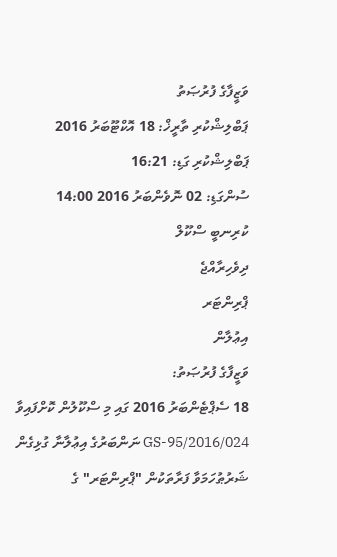ވަޒީފާގެ ފުރުޞަތު
ޕަބްލިޝްކުރި ތާރީޚް: 18 އޮކްޓޫބަރު 2016
ޕަބްލިޝްކުރި ގަޑި: 16:21
ސުންގަޑި: 02 ނޮވެންބަރު 2016 14:00
ކުރިނބީ ސްކޫލް
ދިވެހިރާއްޖެ
ޕްރިންޓަރ
އިޢުލާން
ވަޒީފާގެ ފުރުޞަތު:
18 ސެޕްޓެންބަރު 2016 ގައި މި ސްކޫލުން ކޮށްފައިވާ GS-95/2016/024 ނަންބަރުގެ އިޢުލާނާ ގުޅިގެން ޝަރުޠުހަމަވާ ފަރާތަކުން "ޕްރިންޓަރ" ގެ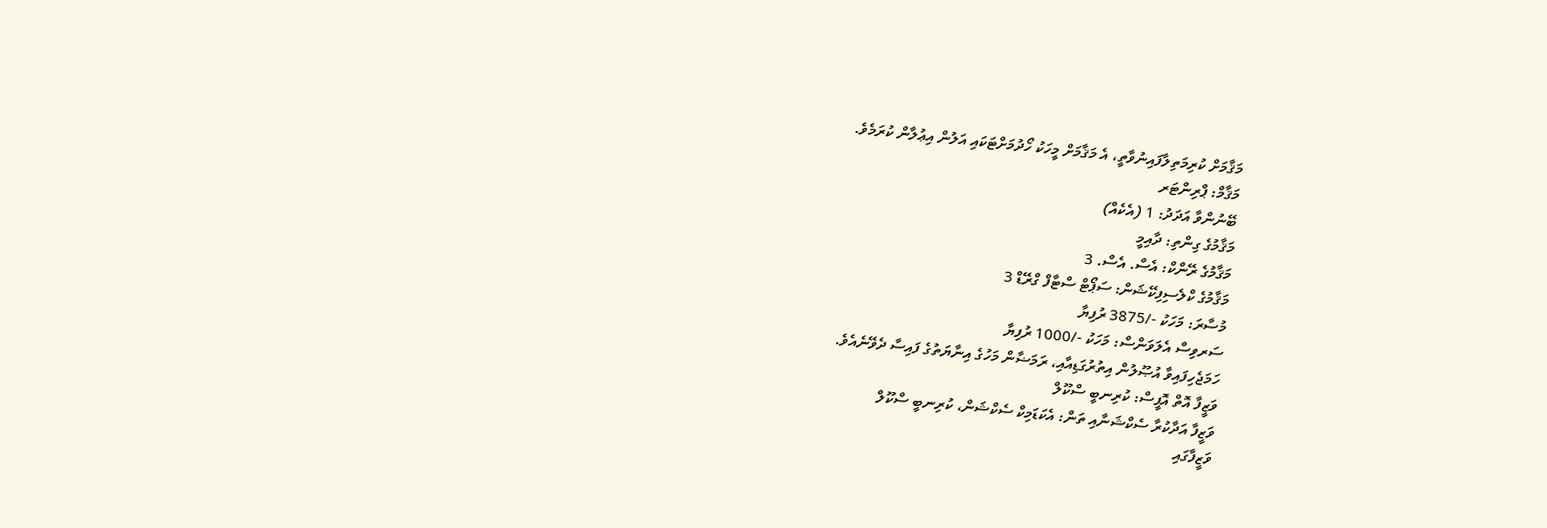މަޤާމަށް ކުރިމަތިލާފައިނުވާތީ، އެ މަޤާމަށް މީހަކު ހޯދުމަށްޓަކައި އަލުން އިޢުލާން ކުރަމެވެ.
މަޤާމް: ޕްރިންޓަރ
ބޭނުންވާ އަދަދު: 1 (އެކެއް)
މަޤާމުގެ ގިންތި: ދާއިމީ
މަޤާމުގެ ރޭންކް: އެސް. އެސް. 3
މަޤާމުގެ ކްލެސިފިކޭޝަން: ސަޕޯޓް ސްޓާފް ގްރޭޑް 3
މުސާރަ: މަހަކު -/3875 ރުފިޔާ
ސަރވިސް އެލަވަންސް: މަހަކު -/1000 ރުފިޔާ
ހަމަޖެހިފައިވާ އުޞޫލުން އިތުރުގަޑިއާއި، ރަމަޟާން މަހުގެ އިނާޔަތުގެ ފައިސާ ދެވޭނެއެވެ.
ވަޒީފާ އޮތް އޮފީސް: ކުރިނބީ ސްކޫލް
ވަޒީފާ އަދާކުރާ ސެކްޝަނާއި ތަން: އެކަޑަމިކް ސެކްޝަން، ކުރިނބީ ސްކޫލް
ވަޒީފާގައި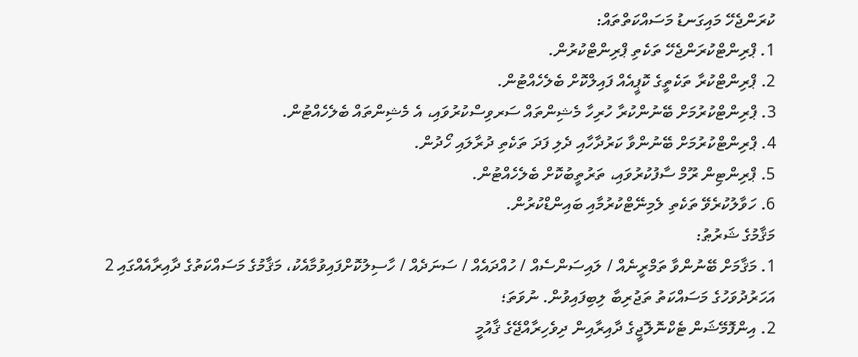ކުރަންޖެހޭ މައިގަނޑު މަސައްކަތްތައް:
1. ޕްރިންޓްކުރަންޖެހޭ ތަކެތި ޕްރިންޓްކުރުން.
2. ޕްރިންޓްކުރާ ތަކެތީގެ ކޮޕީއެއް ފައިލްކޮށް ބެލެހެއްޓުން.
3. ޕްރިންޓްކުރުމަށް ބޭނުންކުރާ ހުރިހާ މެޝިންތައް ސަރވިސްކުރުވައި، އެ މެޝިންތައް ބެލެހެއްޓުން.
4. ޕްރިންޓްކުރުމަށް ބޭނުންވާ ކަރުދާހާއި ދެލި ފަދަ ތަކެތި ދުރާލައި ހޯދުން.
5. ޕްރިންޓިން ރޫމް ސާފުކުރުވައި، ތަރުތީބުކޮށް ބެލެހެއްޓުން.
6. ހަވާލުކުރެވޭ ތަކެތި ލެމިނޭޓްކުރުމާއި ބައިންޑްކުރުން.
މަޤާމުގެ ޝަރުޠު:
1. މަޤާމަށް ބޭނުންވާ ތަމްރީނެއް / ލައިސަންސެއް / ހުއްދައެއް / ސަނަދެއް / ހާސިލުކޮށްފައިވުމާއެކު، މަޤާމުގެ މަސައްކަތުގެ ދާއިރާއެއްގައި 2 އަހަރުދުވަހުގެ މަސައްކަތު ތަޖުރިބާ ލިބިފައިވުން. ނުވަތަ؛
2. އިންފޮމޭޝަން ޓެކްނޮލޮޖީގެ ދާއިރާއިން ދިވެހިރާއްޖޭގެ ޤާއުމީ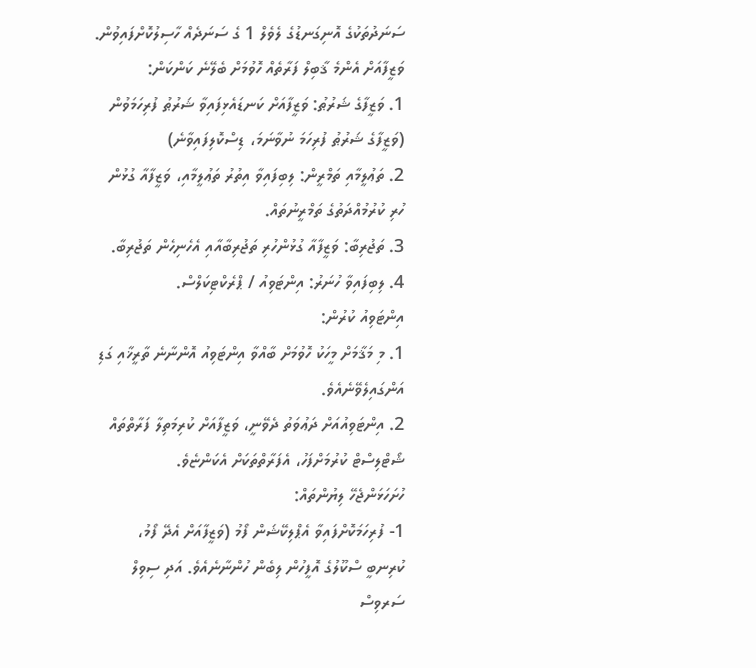ސަނަދުތަކުގެ އޮނިގަނޑުގެ ލެވެލް 1 ގެ ސަނަދެއް ހާސިލުކޮށްފައިވުން.
ވަޒީފާއަށް އެންމެ ޤާބިލް ފަރާތެއް ހޮވުމަށް ބެލޭނެ ކަންކަން:
1. ވަޒީފާގެ ޝަރުޠު: ވަޒީފާއަށް ކަނޑައެޅިފައިވާ ޝަރުޠު ފުރިހަމަވުން (ވަޒީފާގެ ޝަރުޠު ފުރިހަމަ ނުވާނަމަ، ޑިސްކޮލިފައިވާނެ)
2. ތަޢުލީމާއި ތަމްރީން: ލިބިފައިވާ އިތުރު ތަޢުލީމާއި، ވަޒީފާއާ ގުޅުން ހުރި ކުރުމުއްދަތުގެ ތަމްރީނުތައް.
3. ތަޖުރިބާ: ވަޒީފާއާ ގުޅުންހުރި ތަޖުރިބާއާއި އެހެނިހެން ތަޖުރިބާ.
4. ލިބިފައިވާ ހުނަރު: އިންޓަވިއު / ޕްރެކްޓިކަލްސް.
އިންޓަވިއު ކުރުން:
1. މި މަޤާމަށް މީހަކު ހޮވުމަށް ބާއްވާ އިންޓަވިއު އޮންނާނެ ތާރީޚާއި ގަޑި އަންގައިލެވޭނެއެވެ.
2. އިންޓަވިއުއަށް ދަޢުވަތު ދެވޭނީ، ވަޒީފާއަށް ކުރިމަތިލާ ފަރާތްތައް ޝޯޓްލިސްޓް ކުރުމަށްފަހު، އެފަރާތްތަކަށް އެކަންޏެވެ.
ހުށަހަޅަންޖެހޭ ލިޔުންތައް:
1- ފުރިހަމަކޮށްފައިވާ އެޕްލިކޭޝަން ފޯމު (ވަޒީފާއަށް އެދޭ ފޯމު، ކުރިނބީ ސްކޫލުގެ އޮފީހުން ލިބެން ހުންނާނެއެވެ. އަދި ސިވިލް ސަރވިސް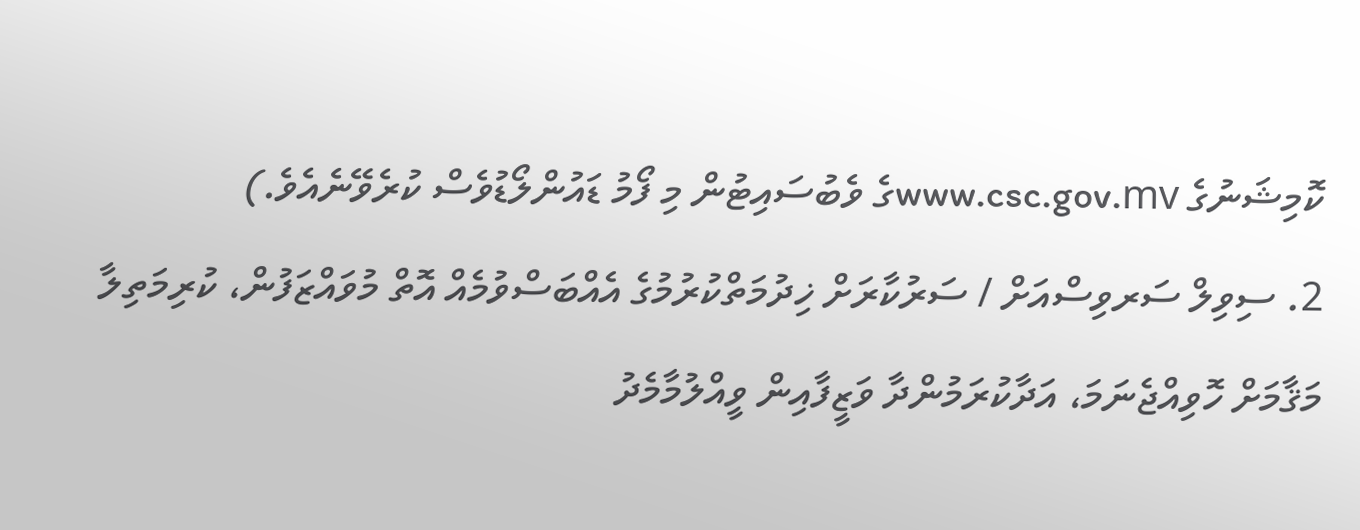ކޮމިޝަނުގެ www.csc.gov.mvގެ ވެބުސައިޓުން މި ފޯމު ޑައުންލޯޑުވެސް ކުރެވޭނެއެވެ.)
2. ސިވިލް ސަރވިސްއަށް / ސަރުކާރަށް ޚިދުމަތްކުރުމުގެ އެއްބަސްވުމެއް އޮތް މުވައްޒަފުން، ކުރިމަތިލާ މަޤާމަށް ހޮވިއްޖެނަމަ، އަދާކުރަމުންދާ ވަޒީފާއިން ވީއްލުމާމެދު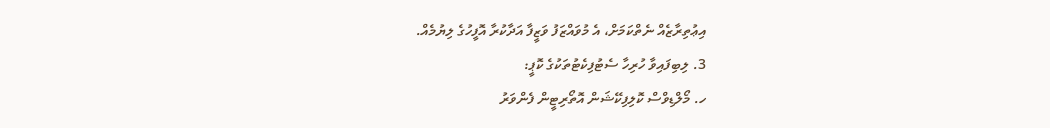އިޢުތިރާޒެއް ނެތްކަމަށް، އެ މުވައްޒަފު ވަޒީފާ އަދާކުރާ އޮފީހުގެ ލިޔުމެއް.
3. ލިބިފައިވާ ހުރިހާ ސެޓުފިކެޓުތަކުގެ ކޮޕީ:
ހ. މޯލްޑިވްސް ކޮލިފިކޭޝަން އޮތޯރިޓީން ފެންވަރު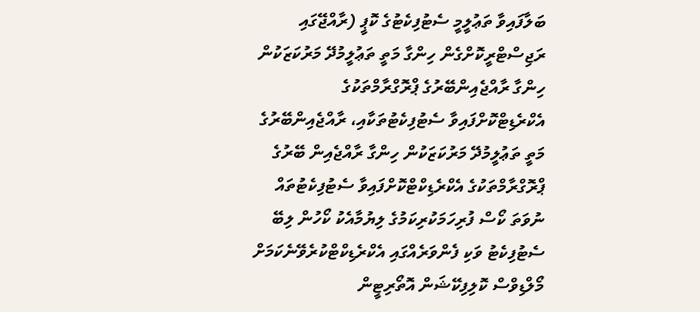ބަލާފައިވާ ތަޢުލީމީ ސެޓުފިކެޓުގެ ކޮޕީ (ރާއްޖޭގައި ރަޖިސްޓްރީކޮށްގެން ހިންގާ މަތީ ތަޢުލީމުދޭ މަރުކަޒަކުން ހިންގާ ރާއްޖެއިންބޭރުގެ ޕްރޮގްރާމްތަކުގެ އެކްރެޑިޓްކޮށްފައިވާ ސެޓުފިކެޓުތަކާއި، ރާއްޖެއިންބޭރުގެ މަތީ ތަޢުލީމުދޭ މަރުކަޒަކުން ހިންގާ ރާއްޖެއިން ބޭރުގެ ޕްރޮގްރާމްތަކުގެ އެކްރެޑިކްޓްކޮށްފައިވާ ސެޓުފިކެޓުތައް ނުވަތަ ކޯސް ފުރިހަމަކުރިކަމުގެ ލިޔުމާއެކު ކޯހުން ލިބޭ ސެޓުފިކެޓު ވަކި ފެންވަރެއްގައި އެކްރެޑިކްޓްކުރެވޭނެކަމަށް މޯލްޑިވްސް ކޮލިފިކޭޝަން އޮތޯރިޓީން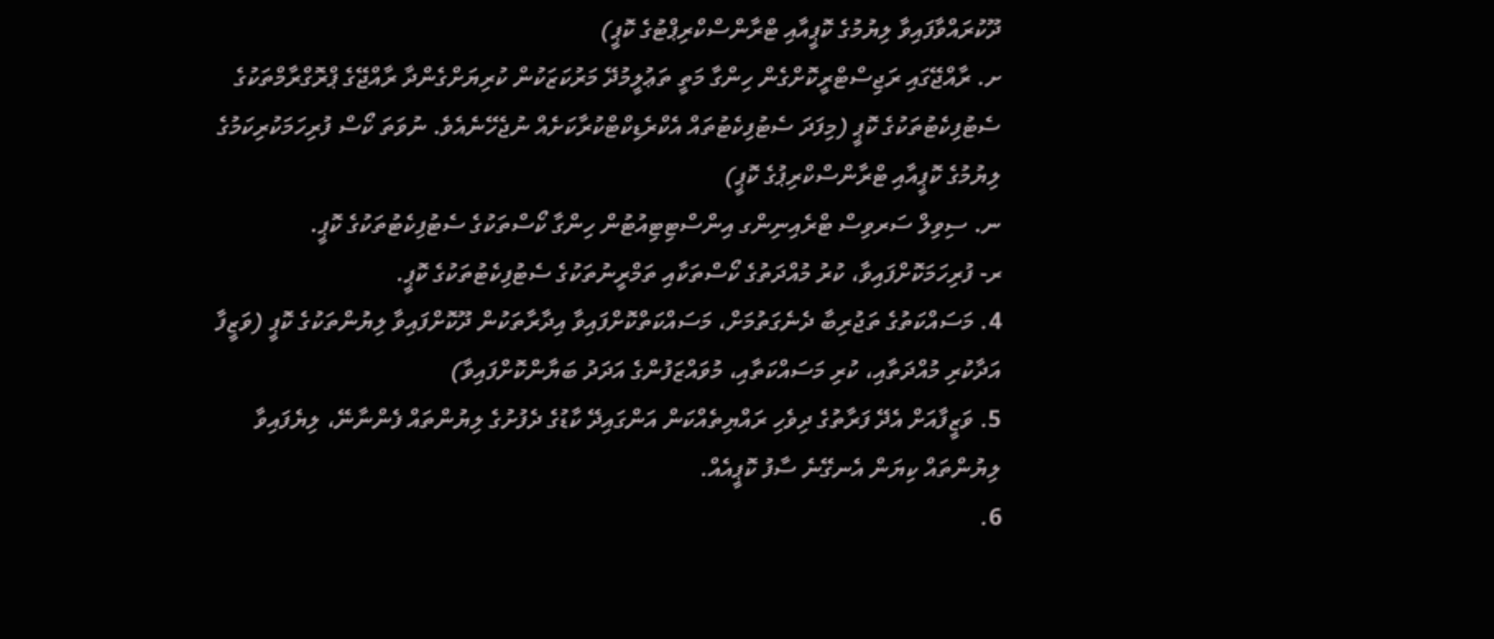ދޫކުރައްވާފައިވާ ލިޔުމުގެ ކޮޕީއާއި ޓްރާންސްކްރިޕްޓުގެ ކޮޕީ)
ށ. ރާއްޖޭގައި ރަޖިސްޓްރީކޮށްގެން ހިންގާ މަތީ ތަޢުލީމުދޭ މަރުކަޒަކުން ކުރިޔަށްގެންދާ ރާއްޖޭގެ ޕްރޮގްރާމްތަކުގެ ސެޓުފިކެޓުތަކުގެ ކޮޕީ (މިފަދަ ސެޓުފިކެޓުތައް އެކްރެޑިކްޓްކުރާކަށެއް ނުޖެހޭނެއެވެ. ނުވަތަ ކޯސް ފުރިހަމަކުރިކަމުގެ ލިޔުމުގެ ކޮޕީއާއި ޓްރާންސްކްރިޕުގެ ކޮޕީ)
ނ. ސިވިލް ސަރވިސް ޓްރެއިނިންގ އިންސްޓިޓިއުޓުން ހިންގާ ކޯސްތަކުގެ ސެޓުފިކެޓުތަކުގެ ކޮޕީ.
ރ- ފުރިހަމަކޮށްފައިވާ، ކުރު މުއްދަތުގެ ކޯސްތަކާއި ތަމްރީނުތަކުގެ ސެޓުފިކެޓުތަކުގެ ކޮޕީ.
4. މަސައްކަތުގެ ތަޖުރިބާ ދެނެގަތުމަށް، މަސައްކަތްކޮށްފައިވާ އިދާރާތަކުން ދޫކޮށްފައިވާ ލިޔުންތަކުގެ ކޮޕީ (ވަޒީފާ އަދާކުރި މުއްދަތާއި، ކުރި މަސައްކަތާއި، މުވައްޒަފުންގެ އަދަދު ބަޔާންކޮށްފައިވާ)
5. ވަޒީފާއަށް އެދޭ ފަރާތުގެ ދިވެހި ރައްޔިތެއްކަން އަންގައިދޭ ކާޑުގެ ދެފުށުގެ ލިޔުންތައް ފެންނާނޭ، ލިޔެފައިވާ ލިޔުންތައް ކިޔަން އެނގޭނެ ސާފު ކޮޕީއެއް.
6.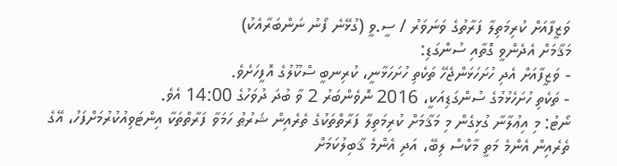ވަޒީފާއަށް ކުރިމަތިލާ ފަރާތުގެ ވަނަވަރު / ސީ.ވީ (ގުޅޭނެ ފޯނު ނަންބަރާއެކު)
މަޤާމަށް އެދެންވީ ގޮތާއި ސުންގަޑި:
- ވަޒީފާއަށް އެދި ހުށަހަޅަންޖެހޭ ތަކެތި ހުށަހަޅާނީ، ކުރިނބީ ސްކޫލުގެ އޮފީހަށެވެ.
- ތަކެތި ހުށަހެޅުމުގެ ސުންގަޑިއަކީ، 2016 ނޮވެންބަރު 2 ވާ ބުދަ ދުވަހުގެ 14:00 އެވެ.
ނޯޓު: މި އިޢުލާނާ ގުޅިގެން މި މަޤާމަށް ކުރިމަތިލާ ފަރާތްތަކުގެ ތެރެއިން ޝަރުޠު ހަމަވާ ފަރާތްތަކާ އިންޓަވިއުކުރުމަށްފަހު، އޭގެ ތެރެއިން އެންމެ މަތީ މާކްސް ލިބޭ، އަދި އެންމެ ޤާބިލުކަމަށް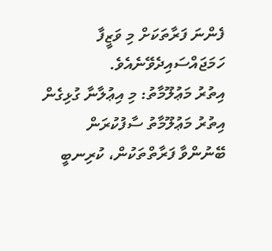ފެންނަ ފަރާތަކަށް މި ވަޒީފާ ހަމަޖައްސައިދެވޭނެއެވެ.
އިތުރު މަޢުލޫމާތު: މި އިޢުލާނާ ގުޅިގެން އިތުރު މަޢުލޫމާތު ސާފުކުރަން ބޭނުންވާ ފަރާތްތަކުން، ކުރިނބީ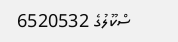ސްކޫލުގެ 6520532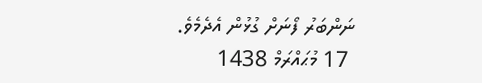ނަންބަރު ފޯނަށް ގުޅުން އެދެމެވެ.
 17 މުޙައްރަމް 1438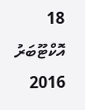18 އޮކްޓޫބަރު 2016